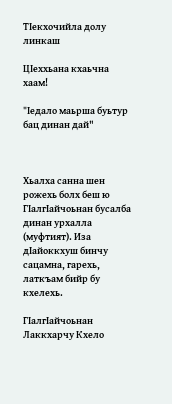ТIекхочийла долу линкаш

ЦIеххьана кхаьчна хаам!

"Iедало маьрша буьтур бац динан дай"



Хьалха санна шен рожехь болх беш ю ГIалгIайчоьнан бусалба динан урхалла (муфтият). Иза дIайоккхуш бинчу сацамна, гарехь, латкъам бийр бу кхелехь.

ГIалгIайчоьнан Лаккхарчу Кхело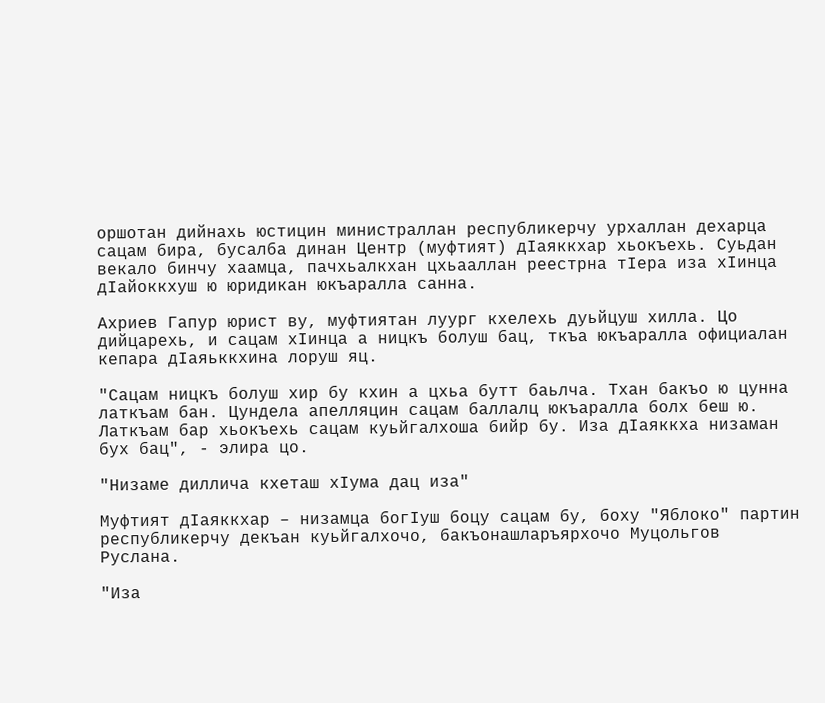оршотан дийнахь юстицин министраллан республикерчу урхаллан дехарца сацам бира, бусалба динан Центр (муфтият) дIаяккхар хьокъехь. Суьдан векало бинчу хаамца, пачхьалкхан цхьааллан реестрна тIера иза хIинца дIайоккхуш ю юридикан юкъаралла санна.

Ахриев Гапур юрист ву, муфтиятан луург кхелехь дуьйцуш хилла. Цо дийцарехь, и сацам хIинца а ницкъ болуш бац, ткъа юкъаралла официалан кепара дIаяьккхина лоруш яц.

"Сацам ницкъ болуш хир бу кхин а цхьа бутт баьлча. Тхан бакъо ю цунна латкъам бан. Цундела апелляцин сацам баллалц юкъаралла болх беш ю. Латкъам бар хьокъехь сацам куьйгалхоша бийр бу. Иза дIаяккха низаман бух бац", - элира цо.

"Низаме диллича кхеташ хIума дац иза"

Муфтият дIаяккхар – низамца богIуш боцу сацам бу, боху "Яблоко" партин республикерчу декъан куьйгалхочо, бакъонашларъярхочо Муцольгов Руслана.

"Иза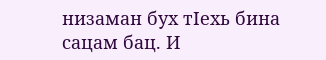низаман бух тIехь бина сацам бац. И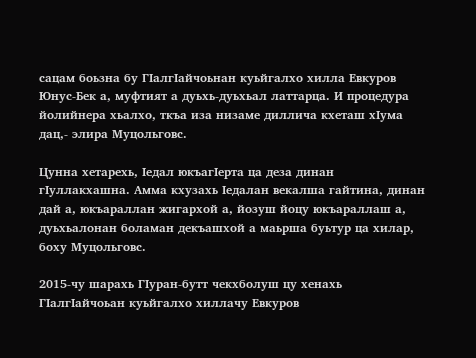сацам боьзна бу ГIалгIайчоьнан куьйгалхо хилла Евкуров Юнус-Бек а, муфтият а дуьхь-дуьхьал латтарца. И процедура йолийнера хьалхо, ткъа иза низаме диллича кхеташ хIума дац,- элира Муцольговс.

Цунна хетарехь, Iедал юкъагIерта ца деза динан гIуллакхашна. Амма кхузахь Iедалан векалша гайтина, динан дай а, юкъараллан жигархой а, йозуш йоцу юкъараллаш а, дуьхьалонан боламан декъашхой а маьрша буьтур ца хилар, боху Муцольговс.

2015-чу шарахь ГIуран-бутт чекхболуш цу хенахь ГIалгIайчоьан куьйгалхо хиллачу Евкуров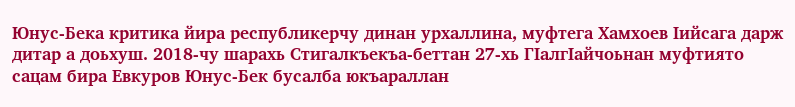Юнус-Бека критика йира республикерчу динан урхаллина, муфтега Хамхоев Iийсага дарж дитар а доьхуш. 2018-чу шарахь Стигалкъекъа-беттан 27-хь ГIалгIайчоьнан муфтиято сацам бира Евкуров Юнус-Бек бусалба юкъараллан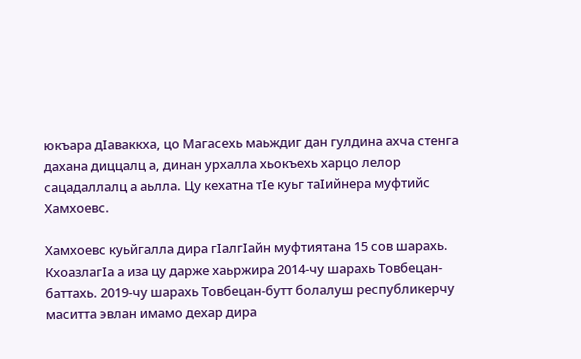юкъара дIаваккха, цо Магасехь маьждиг дан гулдина ахча стенга дахана диццалц а, динан урхалла хьокъехь харцо лелор сацадаллалц а аьлла. Цу кехатна тIе куьг таIийнера муфтийс Хамхоевс.

Хамхоевс куьйгалла дира гIалгIайн муфтиятана 15 сов шарахь. КхоазлагIа а иза цу дарже хаьржира 2014-чу шарахь Товбецан-баттахь. 2019-чу шарахь Товбецан-бутт болалуш республикерчу маситта эвлан имамо дехар дира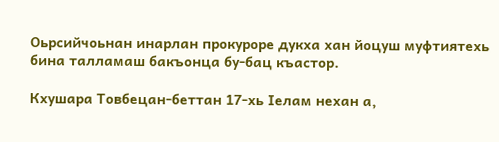Оьрсийчоьнан инарлан прокуроре дукха хан йоцуш муфтиятехь бина талламаш бакъонца бу-бац къастор.

Кхушара Товбецан-беттан 17-хь Iелам нехан а,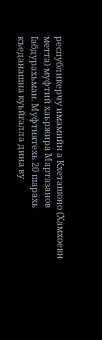республикерчу имамийн а Кхеташоно (Хамхоевн метта) муфтий хаьржира Мартазанов Iабдурахьман. Муфтиятехь 20 шарахь къеданашна куьйгалла дина ву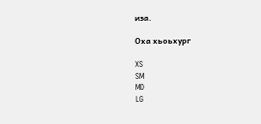иза.

Оха хьоьхург

XS
SM
MD
LG